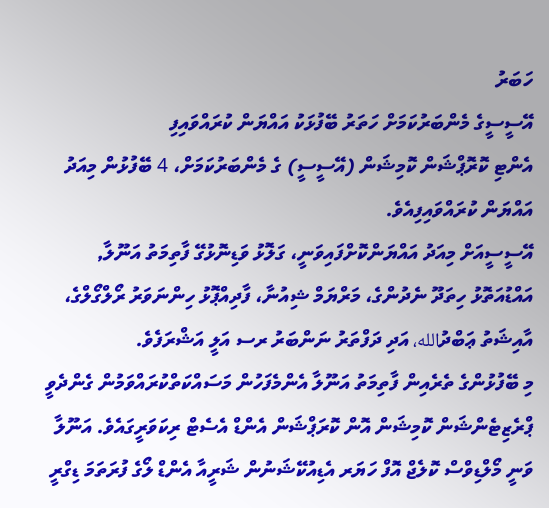ހަބަރު
އޭސީސީގެ މެންބަރުކަމަށް ހަތަރު ބޭފުޅަކު އައްޔަން ކުރައްވައިފި
އެންޓި ކޮރޮޕްޝަން ކޮމިޝަން (އޭސީސީ) ގެ މެންބަރުކަމަށް، 4 ބޭފުޅުން މިއަދު އައްޔަން ކުރައްވައިފިއެވެ.
އޭސީސީއަށް މިއަދު އައްޔަންކޮށްފައިވަނީ، ގަލޮޅު ވަޑިނޮޅުގޭ ފާތިމަތު އަނޫލާ, އައްޑުއަތޮޅު ހިތަދޫ ނެދުންގެ، މަރްޔަމް ޝިއުނާ، ފާދިއްޕޮޅު ހިންނަވަރު ރޯލްގޯލްގެ، އާއިޝަތު ޢަބްދުالله، އަދި ދަފްތަރު ނަންބަރު ރސ އަލީ އަޝްރަފެވެ.
މި ބޭފުޅުންގެ ތެރެއިން ފާތިމަތު އަނޫލާ އެންމެފަހުން މަސައްކަތްކުރައްވަމުން ގެންދެވީ ޕްރެޒިޓެންޝަން ކޮމިޝަން އޮން ކޮރަޕްޝަން އެންޑް އެސެޓް ރިކަވަރީގައެވެ. އަނޫލާ ވަނީ މޯލްޑިވްސް ކޮލެޖް އޮފް ހަޔަރ އެޑިއުކޭޝަނުން ޝަރީއާ އެންޑް ލޯގެ ފުރަތަމަ ޑިގްރީ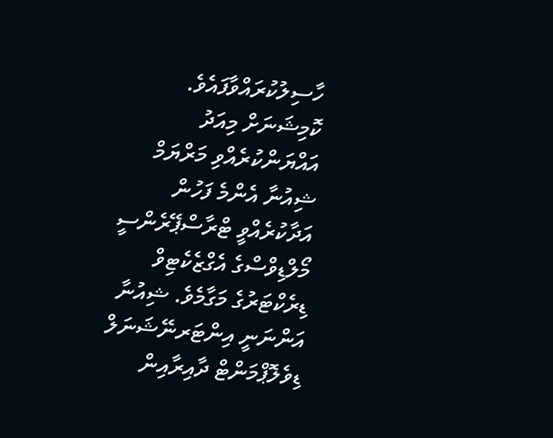ހާސިލުކުރައްވާފައެވެ.
ކޮމިޝަނަށް މިއަދު އައްޔަންކުރެއްވި މަރްޔަމް ޝިއުނާ އެންމެ ފަހުން އަދާކުރެއްވީ ޓްރާސްޕޭރެންސީ މޯލްޑިވްސްގެ އެގްޒެކެޓިވް ޑިރެކްޓަރުގެ މަގާމެވެ. ޝިއުނާ އަންނަނީ އިންޓަރނޭޝަނަލް ޑިވެލޮޕްމަންޓް ދާއިރާއިން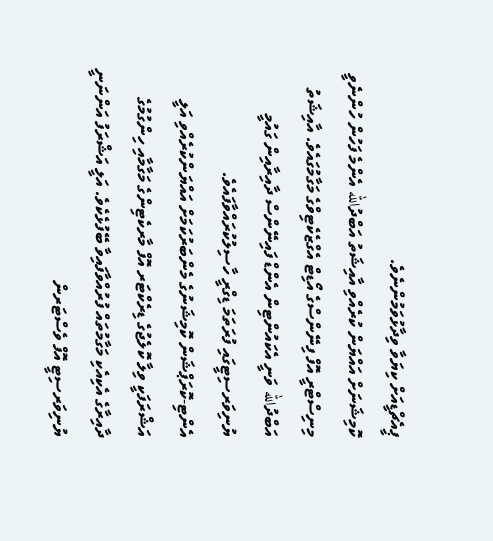ޕީއެޗްޑީއަށް ކިޔަވާ ވިދާޅުވަމުންނެވެ.
ކޮމިޝަނަށް އައްޔަން ކުރެއްވި އާއިޝަތު އަބްދުالله އެންމެ ފަހުން ހުންނެވީ މިނިސްޓްރީ އޮފް ފިނޭންސްގެ އޯޑިޓް އެގްޒެކެޓިވްގެ މަގާމުގައެވެ. އާއިޝަތު އަބްދުالله ވަނީ އެކައުންޓިން އެންޑް ފައިނޭންސް ދާއިރާއިން ގައުމީ ޔުނިވަރސިޓީގައި ފުރަތަމަ ޑިގްރީ ހާސިލުކުރައްވާފައެވެ.
އެންޓި-ކޮރަޕްޝަން ކޮމިޝަނުގެ މެންބަރުކަމަށް އައްޔަންކުރެއްވި އަލީ އަޝްރަފަކީ ވިލާ ކޮލެޖުގެ ޑިރެކްޓަރ އޮފް މާރކެޓިންގެ މަގާމާއި ހިންގުމުގެ ދާއިރާގެ އެކިއެކި މަގާމުތައް ފުރުއްވާފައިވާ ބޭފުޅެކެވެ. އަލީ އަޝްރަފު އަންނަނީ ޔުނިވަރސިޓީ އޮފް ވެސްޓަރން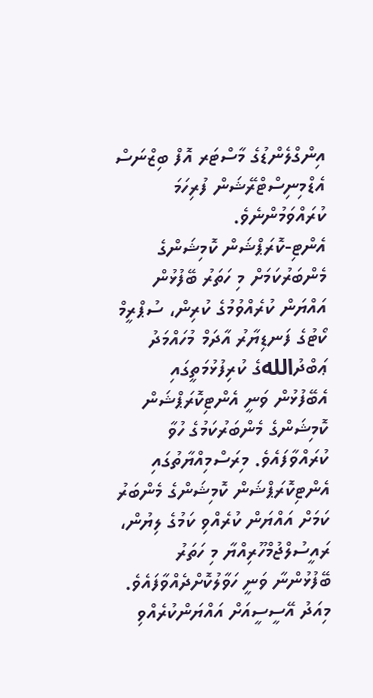އިންގްލެންޑުގެ މާސްޓަރ އޮފް ބިޒްނަސް އެޑްމިނިސްޓްރޭޝަން ފުރިހަމަ ކުރައްވަމުންނެވެ.
އެންޓި-ކޮރަޕްޝަން ކޮމިޝަންގެ މެންބަރުކަމަށް މި ހަތަރު ބޭފުޅުން އައްޔަން ކުރެއްވުމުގެ ކުރިން، ސުޕްރީމް ކޯޓުގެ ފަނޑިޔާރު އާދަމް މުހައްމަދު ޢަބްދުاللهގެ ކުރިފުޅުމަތީގައި އެބޭފުޅުން ވަނީ އެންޓިކޮރަޕްޝަން ކޮމިޝަންގެ މެންބަރުކަމުގެ ހުވާ ކުރައްވާފައެވެ. މިރަސްމިއްޔާތުގައި އެންޓިކޮރަޕްޝަން ކޮމިޝަންގެ މެންބަރު ކަމަށް އައްޔަން ކުރެއްވި ކަމުގެ ލިޔުން، ރައީސުލްޖުމްހޫރިއްޔާ މި ހަތަރު ބޭފުޅުންނާ ވަނީ ހަވާލުކޮށްދެއްވާފައެވެ.
މިއަދު އޭސީސީއަށް އައްޔަންކުރެއްވި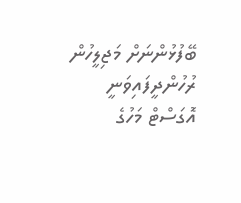ބޭފުޅުންނަށް މަޖިލީހުން ރުހުންދީފައިވަނީ އޮގަސްޓް މަހުގެ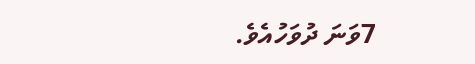7ވަނަ ދުވަހުއެވެ.